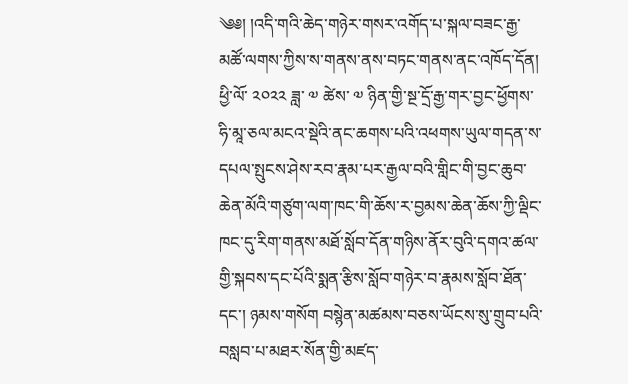༄༅། །འདི་གའི་ཆེད་གཉེར་གསར་འགོད་པ་སྐལ་བཟང་རྒྱ་མཚོ་ལགས་ཀྱིས་ས་གནས་ནས་བཏང་གནས་ནང་འཁོད་དོན། ཕྱི་ལོ་ ༢༠༢༢ ཟླ་ ༧ ཚེས་ ༧ ཉིན་གྱི་སྔ་དྲོ་རྒྱ་གར་བྱང་ཕྱོགས་ཧི་མཱ་ཅལ་མངའ་སྡེའི་ནང་ཆགས་པའི་འཕགས་ཡུལ་གདན་ས་དཔལ་སྤུངས་ཤེས་རབ་རྣམ་པར་རྒྱལ་བའི་གླིང་གི་བྱང་ཆུབ་ཆེན་མོའི་གཙུག་ལག་ཁང་གི་ཆོས་ར་བྱམས་ཆེན་ཆོས་ཀྱི་ལྡིང་ཁང་དུ་རིག་གནས་མཐོ་སློབ་དོན་གཉིས་ནོར་བུའི་དགའ་ཚལ་གྱི་སྐབས་དང་པོའི་སྨན་རྩིས་སློབ་གཉེར་བ་རྣམས་སློབ་ཐོན་དང་། ཉམས་གསོག བསྙེན་མཚམས་བཅས་ཡོངས་སུ་གྲུབ་པའི་བསླབ་པ་མཐར་སོན་གྱི་མཛད་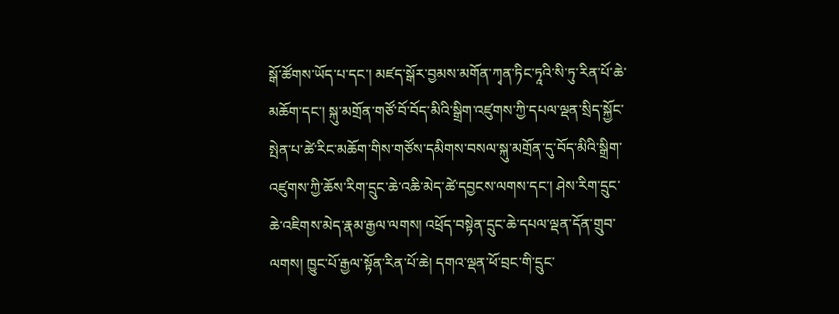སྒོ་ཚོགས་ཡོད་པ་དང་། མཛད་སྒོར་བྱམས་མགོན་ཀྭན་ཏིང་ཏཱའི་སི་ཏུ་རིན་པོ་ཆེ་མཆོག་དང་། སྐུ་མགྲོན་གཙོ་བོ་བོད་མིའི་སྒྲིག་འཛུགས་ཀྱི་དཔལ་ལྡན་སྲིད་སྐྱོང་སྤེན་པ་ཚེ་རིང་མཆོག་གིས་གཙོས་དམིགས་བསལ་སྐུ་མགྲོན་དུ་བོད་མིའི་སྒྲིག་འཛུགས་ཀྱི་ཆོས་རིག་དྲུང་ཆེ་འཆི་མེད་ཚེ་དབྱངས་ལགས་དང་། ཤེས་རིག་དྲུང་ཆེ་འཇིགས་མེད་རྣམ་རྒྱལ་ལགས། འཕྲོད་བསྟེན་དྲུང་ཆེ་དཔལ་ལྡན་དོན་གྲུབ་ལགས། ཁྱུང་པོ་རྒྱལ་སྟོན་རིན་པོ་ཆེ། དགའ་ལྡན་ཕོ་བྲང་གི་དྲུང་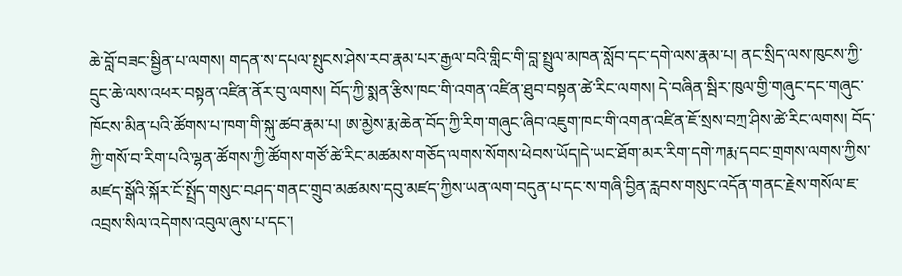ཆེ་བློ་བཟང་སྦྱིན་པ་ལགས། གདན་ས་དཔལ་སྤུངས་ཤེས་རབ་རྣམ་པར་རྒྱལ་བའི་གླིང་གི་བླ་སྤྲུལ་མཁན་སློབ་དང་དགེ་ལས་རྣམ་པ། ནང་སྲིད་ལས་ཁུངས་ཀྱི་དྲུང་ཆེ་ལས་འཕར་བསྟན་འཛིན་ནོར་བུ་ལགས། བོད་ཀྱི་སྨན་རྩིས་ཁང་གི་འགན་འཛིན་ཐུབ་བསྟན་ཚེ་རིང་ལགས། དེ་བཞིན་སྦིར་ཁུལ་གྱི་གཞུང་དང་གཞུང་ཁོངས་མིན་པའི་ཚོགས་པ་ཁག་གི་སྐུ་ཚབ་རྣམ་པ། ཨ་མྱེས་རྨ་ཆེན་བོད་ཀྱི་རིག་གཞུང་ཞིབ་འཇུག་ཁང་གི་འགན་འཛིན་ཇོ་སྲས་བཀྲ་ཤིས་ཚེ་རིང་ལགས། བོད་ཀྱི་གསོ་བ་རིག་པའི་ལྷན་ཚོགས་ཀྱི་ཚོགས་གཙོ་ཚེ་རིང་མཚམས་གཅོད་ལགས་སོགས་ཕེབས་ཡོད།དེ་ཡང་ཐོག་མར་རིག་དགེ་ཀརྨ་དབང་གྲགས་ལགས་ཀྱིས་མཛད་སྒོའི་སྐོར་ངོ་སྤྲོད་གསུང་བཤད་གནང་གྲུབ་མཚམས་དབུ་མཛད་ཀྱིས་ཡན་ལག་བདུན་པ་དང་ས་གཞི་བྱིན་རླབས་གསུང་འདོན་གནང་རྗེས་གསོལ་ཇ་འབྲས་སིལ་འདེགས་འབུལ་ཞུས་པ་དང་།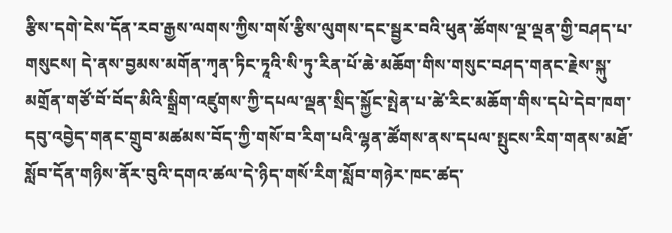རྩིས་དགེ་ངེས་དོན་རབ་རྒྱས་ལགས་ཀྱིས་གསོ་རྩིས་ལུགས་དང་སྦྱར་བའི་ཕུན་ཚོགས་ལྔ་ལྡན་གྱི་བཤད་པ་གསུངས། དེ་ནས་བྱམས་མགོན་ཀྭན་ཏིང་ཏཱའི་སི་ཏུ་རིན་པོ་ཆེ་མཆོག་གིས་གསུང་བཤད་གནང་རྗེས་སྐུ་མགྲོན་གཙོ་བོ་བོད་མིའི་སྒྲིག་འཛུགས་ཀྱི་དཔལ་ལྡན་སྲིད་སྐྱོང་སྤེན་པ་ཚེ་རིང་མཆོག་གིས་དཔེ་དེབ་ཁག་དབུ་འབྱེད་གནང་གྲུབ་མཚམས་བོད་ཀྱི་གསོ་བ་རིག་པའི་ལྷན་ཚོགས་ནས་དཔལ་སྤུངས་རིག་གནས་མཐོ་སློབ་དོན་གཉིས་ནོར་བུའི་དགའ་ཚལ་དེ་ཉིད་གསོ་རིག་སློབ་གཉེར་ཁང་ཚད་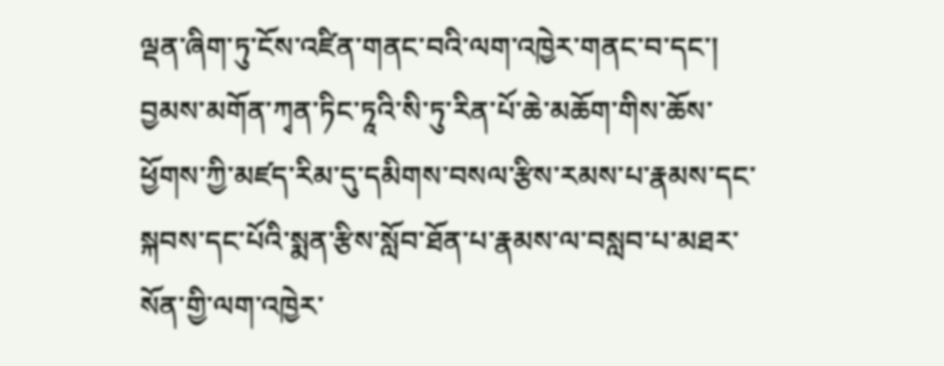ལྡན་ཞིག་ཏུ་ངོས་འཛིན་གནང་བའི་ལག་འཁྱེར་གནང་བ་དང་། བྱམས་མགོན་ཀྭན་ཏིང་ཏཱའི་སི་ཏུ་རིན་པོ་ཆེ་མཆོག་གིས་ཆོས་ཕྱོགས་ཀྱི་མཛད་རིམ་དུ་དམིགས་བསལ་རྩིས་རམས་པ་རྣམས་དང་སྐབས་དང་པོའི་སྨན་རྩིས་སློབ་ཐོན་པ་རྣམས་ལ་བསླབ་པ་མཐར་སོན་གྱི་ལག་འཁྱེར་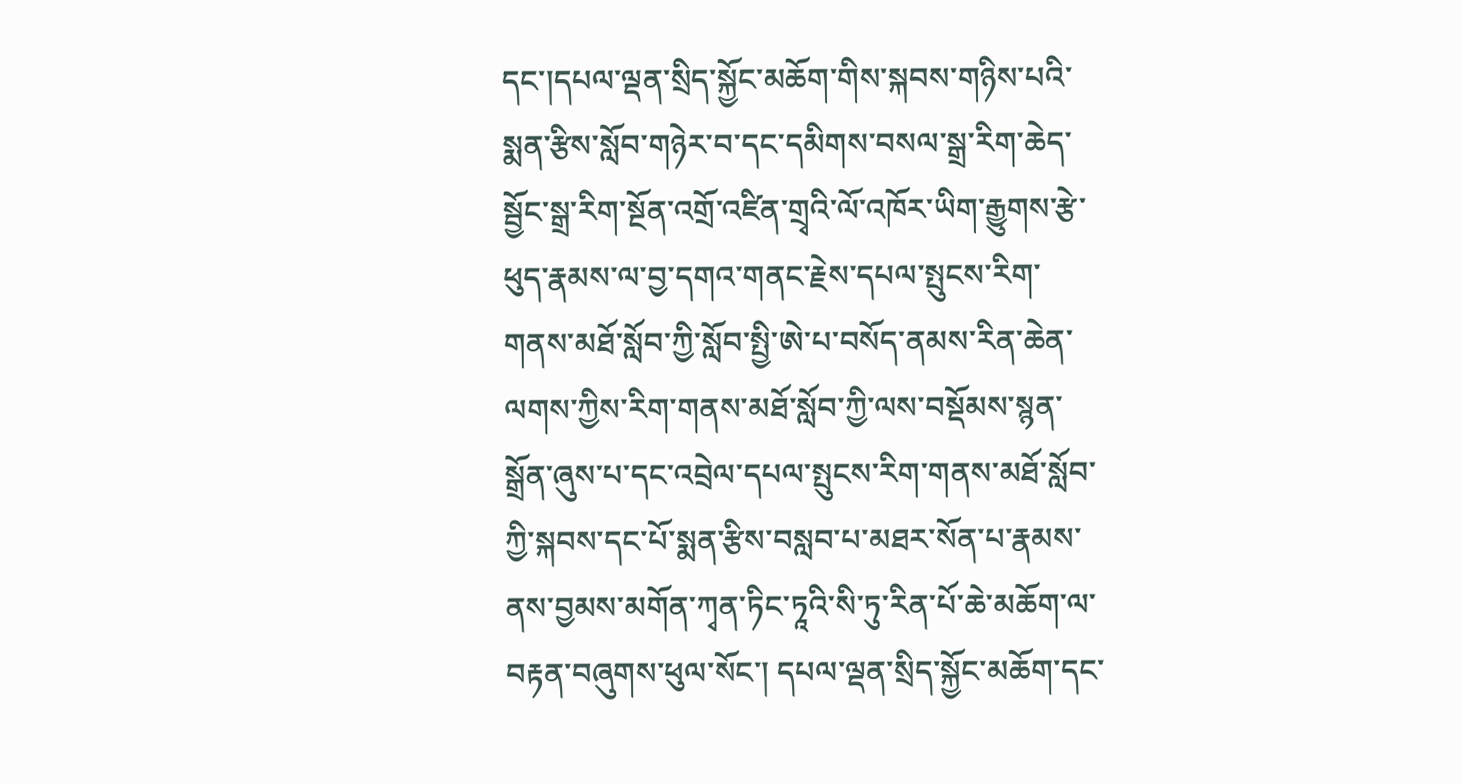དང་།དཔལ་ལྡན་སྲིད་སྐྱོང་མཆོག་གིས་སྐབས་གཉིས་པའི་སྨན་རྩིས་སློབ་གཉེར་བ་དང་དམིགས་བསལ་སྒྲ་རིག་ཆེད་སྦྱོང་སྒྲ་རིག་སྔོན་འགྲོ་འཛིན་གྲྭའི་ལོ་འཁོར་ཡིག་རྒྱུགས་རྩེ་ཕུད་རྣམས་ལ་བྱ་དགའ་གནང་རྗེས་དཔལ་སྤུངས་རིག་གནས་མཐོ་སློབ་ཀྱི་སློབ་སྤྱི་ཨེ་པ་བསོད་ནམས་རིན་ཆེན་ལགས་ཀྱིས་རིག་གནས་མཐོ་སློབ་ཀྱི་ལས་བསྡོམས་སྙན་སྒྲོན་ཞུས་པ་དང་འབྲེལ་དཔལ་སྤུངས་རིག་གནས་མཐོ་སློབ་ཀྱི་སྐབས་དང་པོ་སྨན་རྩིས་བསླབ་པ་མཐར་སོན་པ་རྣམས་ནས་བྱམས་མགོན་ཀྭན་ཏིང་ཏཱའི་སི་ཏུ་རིན་པོ་ཆེ་མཆོག་ལ་བརྟན་བཞུགས་ཕུལ་སོང་། དཔལ་ལྡན་སྲིད་སྐྱོང་མཆོག་དང་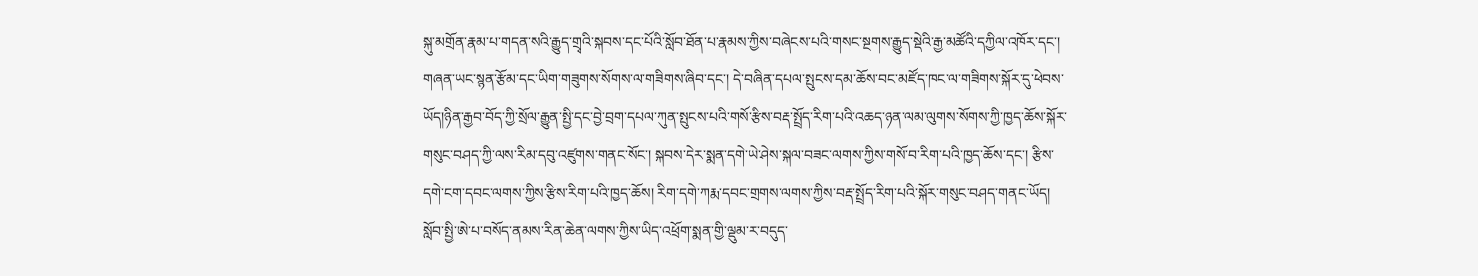སྐུ་མགྲོན་རྣམ་པ་གདན་སའི་རྒྱུད་གྲྭའི་སྐབས་དང་པོའི་སློབ་ཐོན་པ་རྣམས་ཀྱིས་བཞེངས་པའི་གསང་སྔགས་རྒྱུད་སྡེའི་རྒྱ་མཚོའི་དཀྱིལ་འཁོར་དང་། གཞན་ཡང་སྙན་རྩོམ་དང་ཡིག་གཟུགས་སོགས་ལ་གཟིགས་ཞིབ་དང་། དེ་བཞིན་དཔལ་སྤུངས་དམ་ཆོས་བང་མཛོད་ཁང་ལ་གཟིགས་སྐོར་དུ་ཕེབས་ཡོད།ཉིན་རྒྱབ་བོད་ཀྱི་སྲོལ་རྒྱུན་སྤྱི་དང་བྱེ་བྲག་དཔལ་ཀུན་སྤུངས་པའི་གསོ་རྩིས་བརྡ་སྤྲོད་རིག་པའི་འཆད་ཉན་ལམ་ལུགས་སོགས་ཀྱི་ཁྱད་ཆོས་སྐོར་གསུང་བཤད་ཀྱི་ལས་རིམ་དབུ་འཛུགས་གནང་སོང་། སྐབས་དེར་སྨན་དགེ་ཡེ་ཤེས་སྐལ་བཟང་ལགས་ཀྱིས་གསོ་བ་རིག་པའི་ཁྱད་ཆོས་དང་། རྩིས་དགེ་ངག་དབང་ལགས་ཀྱིས་རྩིས་རིག་པའི་ཁྱད་ཆོས། རིག་དགེ་ཀརྨ་དབང་གྲགས་ལགས་ཀྱིས་བརྡ་སྤྲོད་རིག་པའི་སྐོར་གསུང་བཤད་གནང་ཡོད། སློབ་སྤྱི་ཨེ་པ་བསོད་ནམས་རིན་ཆེན་ལགས་ཀྱིས་ཡིད་འཕྲོག་སྨན་གྱི་ལྡུམ་ར་བདུད་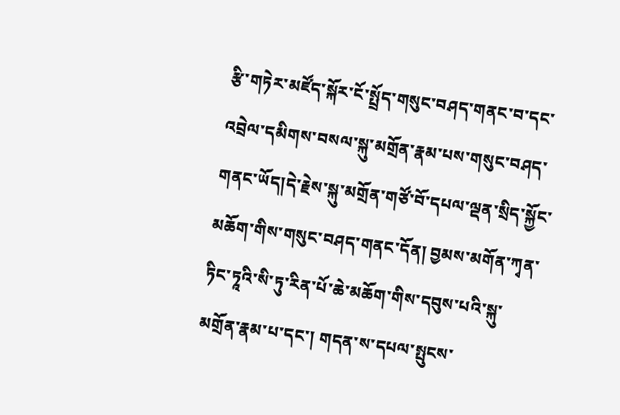རྩི་གཏེར་མཛོད་སྐོར་ངོ་སྤྲོད་གསུང་བཤད་གནང་བ་དང་འབྲེལ་དམིགས་བསལ་སྐུ་མགྲོན་རྣམ་པས་གསུང་བཤད་གནང་ཡོད།དེ་རྗེས་སྐུ་མགྲོན་གཙོ་བོ་དཔལ་ལྡན་སྲིད་སྐྱོང་མཆོག་གིས་གསུང་བཤད་གནང་དོན། བྱམས་མགོན་ཀྭན་ཏིང་ཏཱའི་སི་ཏུ་རིན་པོ་ཆེ་མཆོག་གིས་དབུས་པའི་སྐུ་མགྲོན་རྣམ་པ་དང་། གདན་ས་དཔལ་སྤུངས་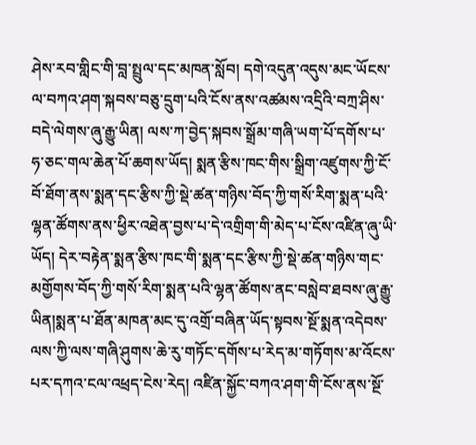ཤེས་རབ་གླིང་གི་བླ་སྤྲུལ་དང་མཁན་སློབ། དགེ་འདུན་འདུས་མང་ཡོངས་ལ་བཀའ་ཤག་སྐབས་བཅུ་དྲུག་པའི་ངོས་ནས་འཚམས་འདྲིའི་བཀྲ་ཤིས་བདེ་ལེགས་ཞུ་རྒྱུ་ཡིན། ལས་ཀ་བྱེད་སྐབས་སྒྲོམ་གཞི་ཡག་པོ་དགོས་པ་ཧ་ཅང་གལ་ཆེན་པོ་ཆགས་ཡོད། སྨན་རྩིས་ཁང་གིས་སྒྲིག་འཛུགས་ཀྱི་ངོ་བོ་ཐོག་ནས་སྨན་དང་རྩིས་ཀྱི་སྡེ་ཚན་གཉིས་བོད་ཀྱི་གསོ་རིག་སྨན་པའི་ལྷན་ཚོགས་ནས་ཕྱིར་འཐེན་བྱས་པ་དེ་འགྲིག་གི་མེད་པ་ངོས་འཛིན་ཞུ་ཡི་ཡོད། དེར་བརྟེན་སྨན་རྩིས་ཁང་གི་སྨན་དང་རྩིས་ཀྱི་སྡེ་ཚན་གཉིས་གང་མགྱོགས་བོད་ཀྱི་གསོ་རིག་སྨན་པའི་ལྷན་ཚོགས་ནང་བསླེབ་ཐབས་ཞུ་རྒྱུ་ཡིན།སྨན་པ་ཐོན་མཁན་མང་དུ་འགྲོ་བཞིན་ཡོད་སྟབས་སྔོ་སྨན་འདེབས་ལས་ཀྱི་ལས་གཞི་ཤུགས་ཆེ་རུ་གཏོང་དགོས་པ་རེད་མ་གཏོགས་མ་འོངས་པར་དཀའ་ངལ་འཕྲད་ངེས་རེད། འཛིན་སྐྱོང་བཀའ་ཤག་གི་ངོས་ནས་སྔོ་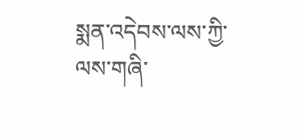སྨན་འདེབས་ལས་ཀྱི་ལས་གཞི་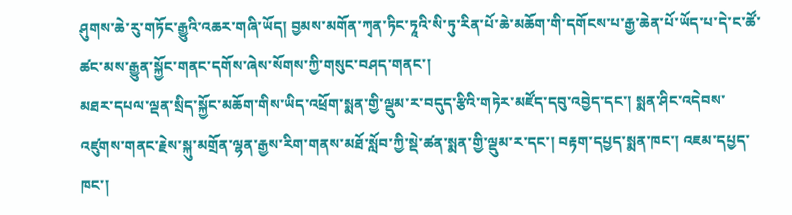ཤུགས་ཆེ་རུ་གཏོང་རྒྱུའི་འཆར་གཞི་ཡོད། བྱམས་མགོན་ཀྭན་ཏིང་ཏཱའི་སི་ཏུ་རིན་པོ་ཆེ་མཆོག་གི་དགོངས་པ་རྒྱ་ཆེན་པོ་ཡོད་པ་དེ་ང་ཚོ་ཚང་མས་རྒྱུན་སྐྱོང་གནང་དགོས་ཞེས་སོགས་ཀྱི་གསུང་བཤད་གནང་།
མཐར་དཔལ་ལྡན་སྲིད་སྐྱོང་མཆོག་གིས་ཡིད་འཕྲོག་སྨན་གྱི་ལྡུམ་ར་བདུད་རྩིའི་གཏེར་མཛོད་དབུ་འབྱེད་དང་། སྨན་ཤིང་འདེབས་འཛུགས་གནང་རྗེས་སྐུ་མགྲོན་ལྷན་རྒྱས་རིག་གནས་མཐོ་སློབ་ཀྱི་སྡེ་ཚན་སྨན་གྱི་ལྡུམ་ར་དང་། བརྟག་དཔྱད་སྨན་ཁང་། འཇམ་དཔྱད་ཁང་།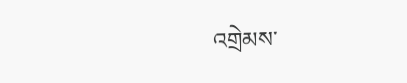འགྲེམས་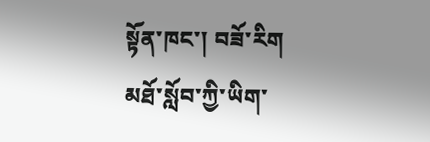སྟོན་ཁང་། བཟོ་རིག མཐོ་སློབ་ཀྱི་ཡིག་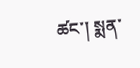ཚང་། སྨན་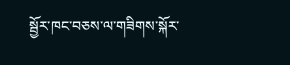སྦྱོར་ཁང་བཅས་ལ་གཟིགས་སྐོར་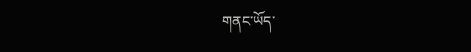གནང་ཡོད་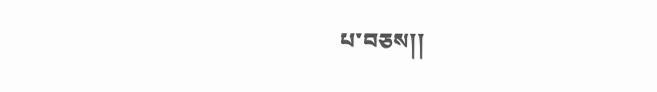པ་བཅས།།